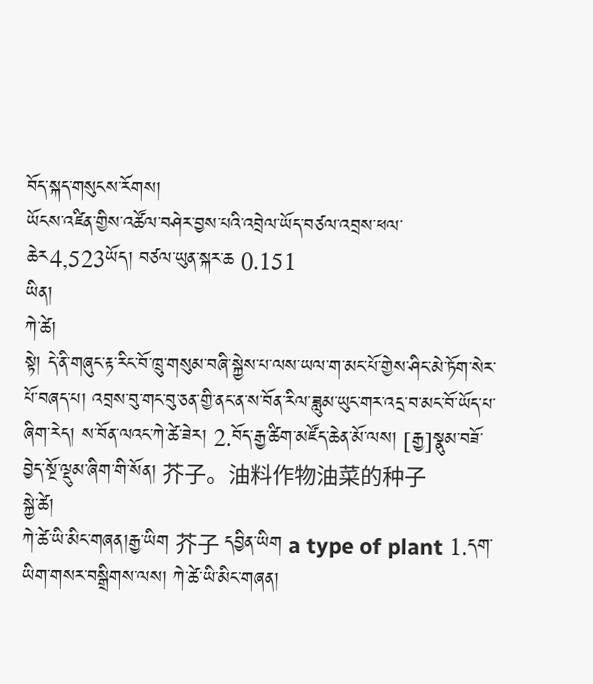བོད་སྐད་གསུངས་རོགས།
ཡོངས་འཛིན་གྱིས་འཚོལ་བཤེར་བྱས་པའི་འབྲེལ་ཡོད་བཙལ་འབྲས་ཕལ་ཆེར4,523ཡོད། བཙལ་ཡུན་སྐར་ཆ 0.151
ཡིན།
ཀེ་ཚེ།
སྟེ། དེ་ནི་གཞུང་རྟ་རིང་བོ་ཁྲུ་གསུམ་བཞི་སྐྱེས་པ་ལས་ཡལ་ག་མང་པོ་གྱེས་ཤིང་མེ་ཏོག་སེར་པོ་བཞད་པ། འབྲས་བུ་གང་བུ་ཅན་གྱི་ནང་ན་ས་བོན་རིལ་ཟླུམ་ཡུང་གར་འདྲ་བ་མང་བོ་ཡོད་པ་ཞིག་རེད། ས་བོན་ལའང་ཀེ་ཚེ་ཟེར། 2.བོད་རྒྱ་ཚིག་མཛོད་ཆེན་མོ་ལས། [རྒྱ]སྣུམ་བཟོ་བྱེད་སྔོ་ལྡུམ་ཞིག་གི་སོན། 芥子。油料作物油菜的种子
སྐྱེ་ཚེ།
ཀེ་ཚེ་ཡི་མིང་གཞན།རྒྱ་ཡིག 芥子 དབྱིན་ཡིག a type of plant 1.དག་ཡིག་གསར་བསྒྲིགས་ལས། ཀེ་ཚེ་ཡི་མིང་གཞན།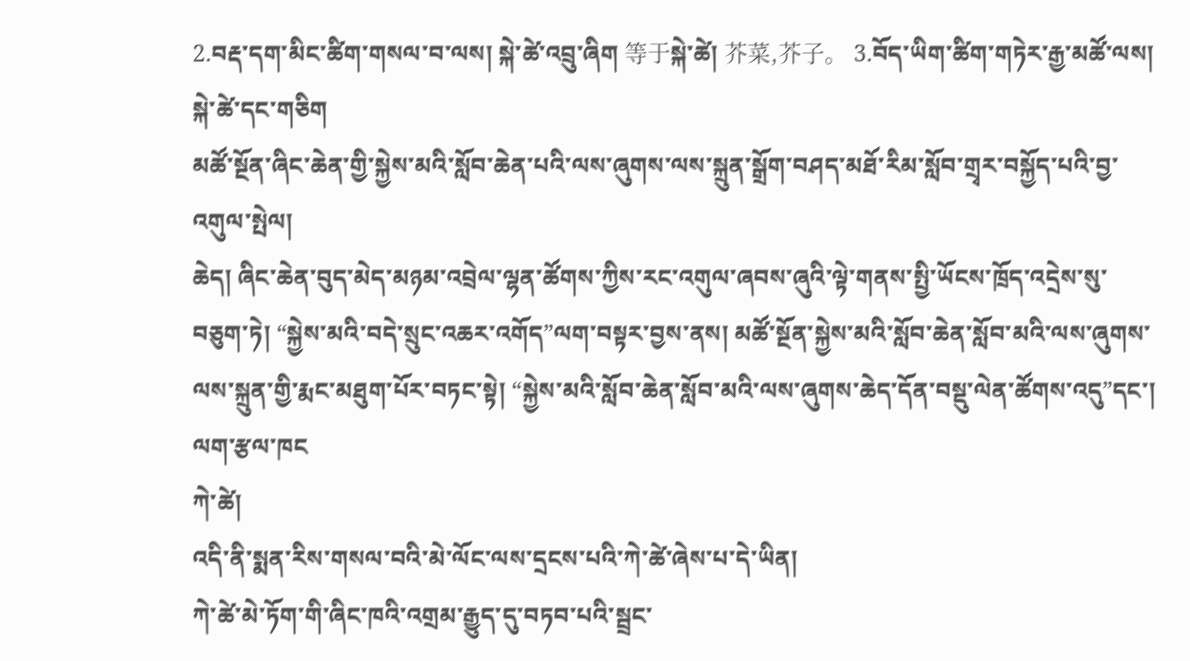2.བརྡ་དག་མིང་ཚིག་གསལ་བ་ལས། སྐེ་ཚེ་འབྲུ་ཞིག 等于སྐེ་ཚེ། 芥菜,芥子。 3.བོད་ཡིག་ཚིག་གཏེར་རྒྱ་མཚོ་ལས། སྐེ་ཚེ་དང་གཅིག
མཚོ་སྔོན་ཞིང་ཆེན་གྱི་སྐྱེས་མའི་སློབ་ཆེན་པའི་ལས་ཞུགས་ལས་སྐྲུན་སྒྲོག་བཤད་མཐོ་རིམ་སློབ་གྲྭར་བསྐྱོད་པའི་བྱ་འགུལ་སྤེལ།
ཆེད། ཞིང་ཆེན་བུད་མེད་མཉམ་འབྲེལ་ལྷན་ཚོགས་ཀྱིས་རང་འགུལ་ཞབས་ཞུའི་ལྟེ་གནས་སྤྱི་ཡོངས་ཁྲོད་འདྲེས་སུ་བཅུག་ཏེ། “སྐྱེས་མའི་བདེ་སྲུང་འཆར་འགོད”ལག་བསྟར་བྱས་ནས། མཚོ་སྔོན་སྐྱེས་མའི་སློབ་ཆེན་སློབ་མའི་ལས་ཞུགས་ལས་སྐྲུན་གྱི་རྨང་མཐུག་པོར་བཏང་སྟེ། “སྐྱེས་མའི་སློབ་ཆེན་སློབ་མའི་ལས་ཞུགས་ཆེད་དོན་བསྡུ་ལེན་ཚོགས་འདུ”དང་། ལག་རྩལ་ཁང
ཀེ་ཚེ།
འདི་ནི་སྨན་རིས་གསལ་བའི་མེ་ལོང་ལས་དྲངས་པའི་ཀེ་ཚེ་ཞེས་པ་དེ་ཡིན།
ཀེ་ཚེ་མེ་ཏོག་གི་ཞིང་ཁའི་འགྲམ་རྒྱུད་དུ་བཏབ་པའི་སྦྲང་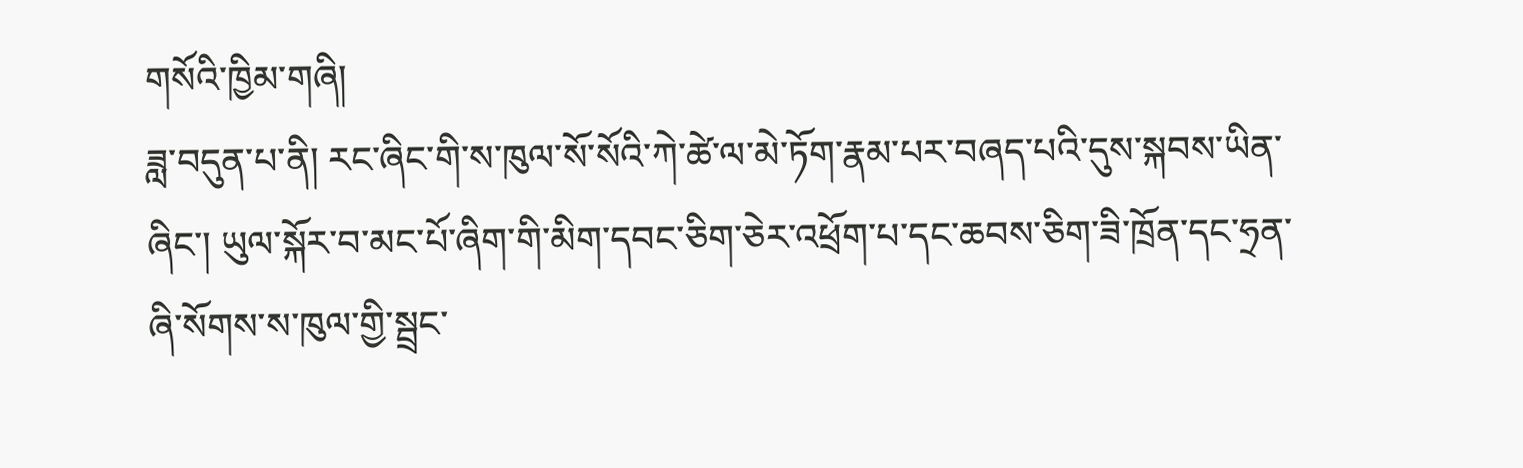གསོའི་ཁྱིམ་གཞི།
ཟླ་བདུན་པ་ནི། རང་ཞིང་གི་ས་ཁུལ་སོ་སོའི་ཀེ་ཚེ་ལ་མེ་ཏོག་རྣམ་པར་བཞད་པའི་དུས་སྐབས་ཡིན་ཞིང་། ཡུལ་སྐོར་བ་མང་པོ་ཞིག་གི་མིག་དབང་ཅིག་ཅེར་འཕྲོག་པ་དང་ཆབས་ཅིག་ཟི་ཁྲོན་དང་ཧྲན་ཞི་སོགས་ས་ཁུལ་གྱི་སྦྲང་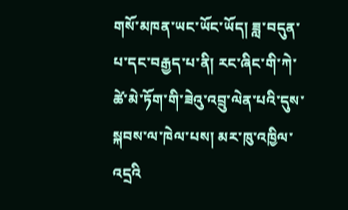གསོ་མཁན་ཡང་ཡོང་ཡོད། ཟླ་བདུན་པ་དང་བརྒྱད་པ་ནི། རང་ཞིང་གི་ཀེ་ཚེ་མེ་ཏོག་གི་ཟེའུ་འབྲུ་ལེན་པའི་དུས་སྐབས་ལ་ཁེལ་པས། མར་ཁུ་འཁྱིལ་འདྲའི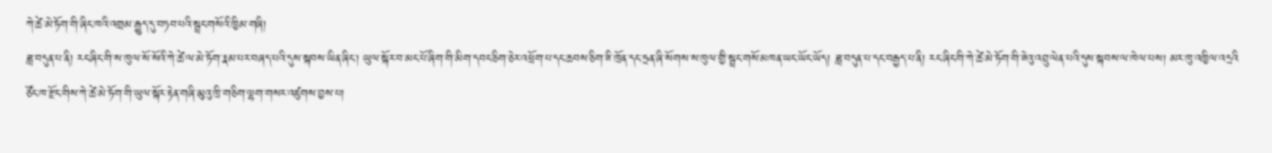ཀེ་ཚེ་མེ་ཏོག་གི་ཞིང་ཁའི་འགྲམ་རྒྱུད་དུ་བཏབ་པའི་སྦྲང་གསོའི་ཁྱིམ་གཞི།
ཟླ་བདུན་པ་ནི། རང་ཞིང་གི་ས་ཁུལ་སོ་སོའི་ཀེ་ཚེ་ལ་མེ་ཏོག་རྣམ་པར་བཞད་པའི་དུས་སྐབས་ཡིན་ཞིང་། ཡུལ་སྐོར་བ་མང་པོ་ཞིག་གི་མིག་དབང་ཅིག་ཅེར་འཕྲོག་པ་དང་ཆབས་ཅིག་ཟི་ཁྲོན་དང་ཧྲན་ཞི་སོགས་ས་ཁུལ་གྱི་སྦྲང་གསོ་མཁན་ཡང་ཡོང་ཡོད། ཟླ་བདུན་པ་དང་བརྒྱད་པ་ནི། རང་ཞིང་གི་ཀེ་ཚེ་མེ་ཏོག་གི་ཟེའུ་འབྲུ་ལེན་པའི་དུས་སྐབས་ལ་ཁེལ་པས། མར་ཁུ་འཁྱིལ་འདྲའི
ཙོང་ཁ་རྫོང་གིས་ཀེ་ཚེ་མེ་ཏོག་གི་ཡུལ་སྐོར་རྟེན་གཞི་མུའུ་ཁྲི་གཅིག་ལྷག་གསར་འཛུགས་བྱས་པ།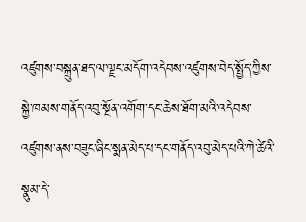འཛུགས་བསྐྲུན་ཐད་ལ་ལྗང་མདོག་འདེབས་འཛུགས་བེད་སྤྱོད་ཀྱིས་སྐྱེ་ཁམས་གནོད་འབུ་སྔོན་འགོག་དང་ཆེས་ཐོག་མའི་འདེབས་འཛུགས་ནས་བཟུང་ཞིང་སྨན་མེད་པ་དང་གནོད་འབུ་མེད་པའི་ཀེ་ཚེའི་སྣུམ་དེ་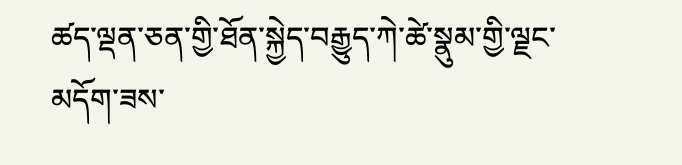ཚད་ལྡན་ཅན་གྱི་ཐོན་སྐྱེད་བརྒྱུད་ཀེ་ཚེ་སྣུམ་གྱི་ལྗང་མདོག་ཟས་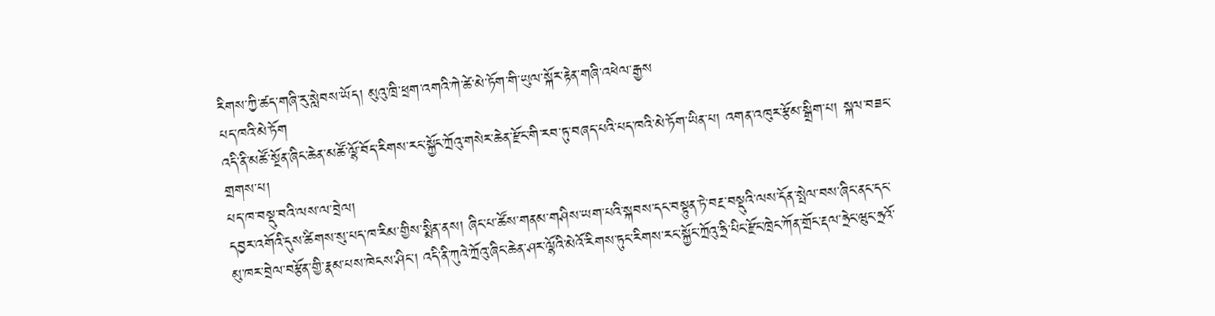རིགས་ཀྱི་ཚད་གཞི་རུ་སླེབས་ཡོད། མུའུ་ཁྲི་ཕྲག་འགའི་ཀེ་ཚེ་མེ་ཏོག་གི་ཡུལ་སྐོར་རྟེན་གཞི་འཕེལ་རྒྱས
པད་ཁའི་མེ་ཏོག
འདི་ནི་མཚོ་སྔོན་ཞིང་ཆེན་མཚོ་ལྷོ་བོད་རིགས་རང་སྐྱོང་ཀྲོའུ་གསེར་ཆེན་རྫོང་གི་རབ་ཏུ་བཞད་པའི་པད་ཁའི་མེ་ཏོག་ཡིན་པ། འགན་འཁུར་རྩོམ་སྒྲིག་པ། སྐལ་བཟང་གྲགས་པ།
པད་ཁ་བསྡུ་བའི་ལས་ལ་བྲེལ།
དབྱར་འགོའི་དུས་ཚིགས་སུ་པད་ཁ་རིམ་གྱིས་སྨིན་ནས། ཞིང་པ་ཚོས་གནམ་གཤིས་ཡག་པའི་སྐབས་དང་བསྟུན་ཏེ་བརྔ་བསྡུའི་ལས་དོན་སྤེལ་བས་ཞིང་ནང་དང་མུ་ཁར་བྲེལ་བརྩོན་གྱི་རྣམ་པས་ཁེངས་ཤིང་། འདི་ནི་ཀུའེ་ཀྲོའུ་ཞིང་ཆེན་ཤར་ལྷོའི་མེའོ་རིགས་ཏུང་རིགས་རང་སྐྱོང་ཀྲོའུ་ཧྲི་པིང་རྫོང་ཁྲེང་ཀོན་གྲོང་རྡལ་ཧྲེང་ཝུང་ཧྲའོ་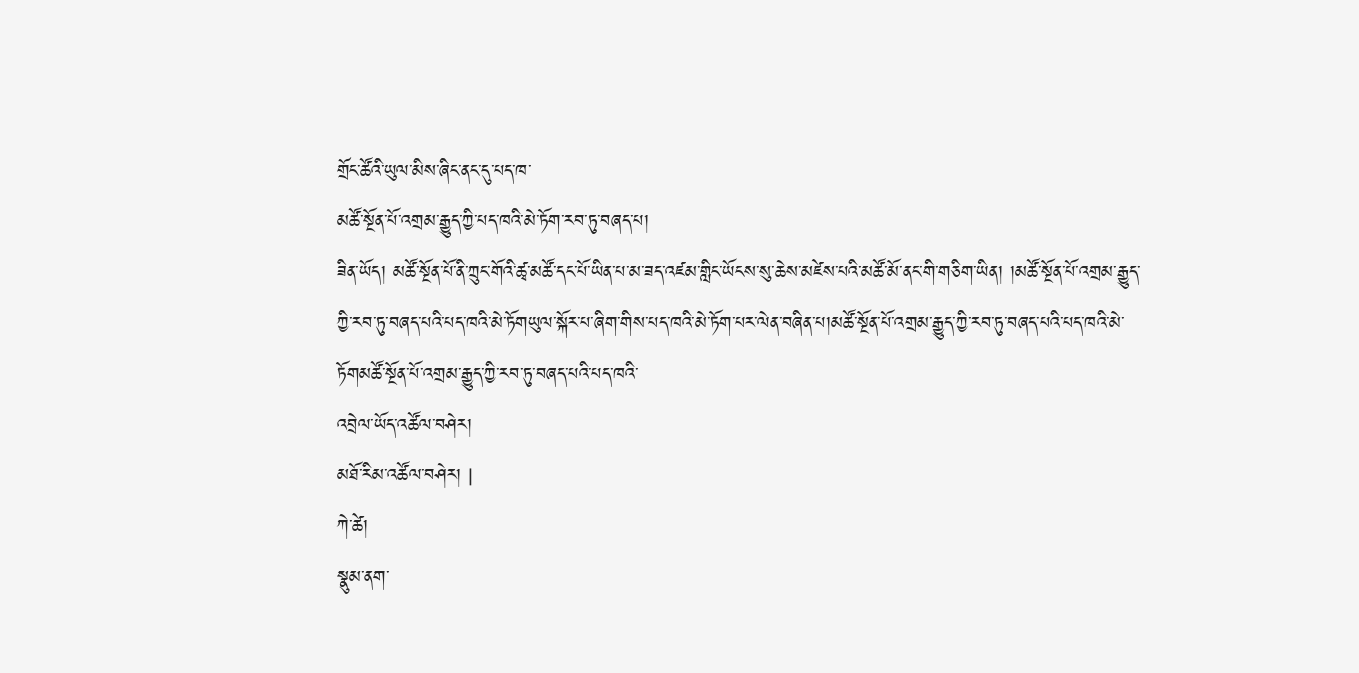གྲོང་ཚོའི་ཡུལ་མིས་ཞིང་ནང་དུ་པད་ཁ་
མཚོ་སྔོན་པོ་འགྲམ་རྒྱུད་ཀྱི་པད་ཁའི་མེ་ཏོག་རབ་ཏུ་བཞད་པ།
ཟིན་ཡོད། མཚོ་སྔོན་པོ་ནི་ཀྲུང་གོའི་ཚྭ་མཚོ་དང་པོ་ཡིན་པ་མ་ཟད་འཛམ་གླིང་ཡོངས་སུ་ཆེས་མཛེས་པའི་མཚོ་མོ་ནང་གི་གཅིག་ཡིན། །མཚོ་སྔོན་པོ་འགྲམ་རྒྱུད་ཀྱི་རབ་ཏུ་བཞད་པའི་པད་ཁའི་མེ་ཏོགཡུལ་སྐོར་པ་ཞིག་གིས་པད་ཁའི་མེ་ཏོག་པར་ལེན་བཞིན་པ།མཚོ་སྔོན་པོ་འགྲམ་རྒྱུད་ཀྱི་རབ་ཏུ་བཞད་པའི་པད་ཁའི་མེ་ཏོགམཚོ་སྔོན་པོ་འགྲམ་རྒྱུད་ཀྱི་རབ་ཏུ་བཞད་པའི་པད་ཁའི་
འབྲེལ་ཡོད་འཚོལ་བཤེར།
མཐོ་རིམ་འཚོལ་བཤེར། |
ཀེ་ཚེ།
སྣུམ་ནག་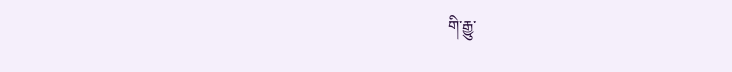གི་རྒྱུ་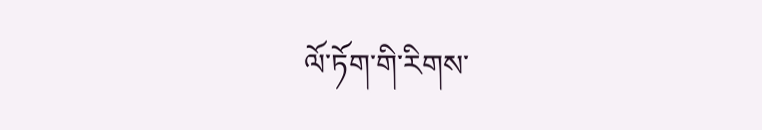ལོ་ཏོག་གི་རིགས་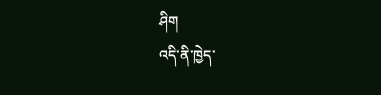ཤིག
འདི་ནི་ཁྱེད་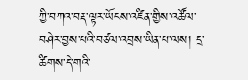ཀྱི་བཀའ་བརྡ་ལྟར་ཡོངས་འཛིན་གྱིས་འཚོལ་བཤེར་བྱས་པའི་བཙལ་འབྲས་ཡིན་པ་ལས། དྲ་ཚིགས་དེ་གའི་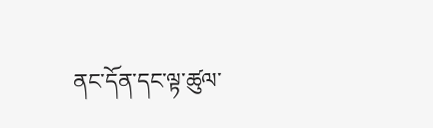ནང་དོན་དང་ལྟ་ཚུལ་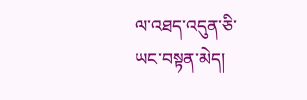ལ་འཐད་འདུན་ཅི་ཡང་བསྟན་མེད།